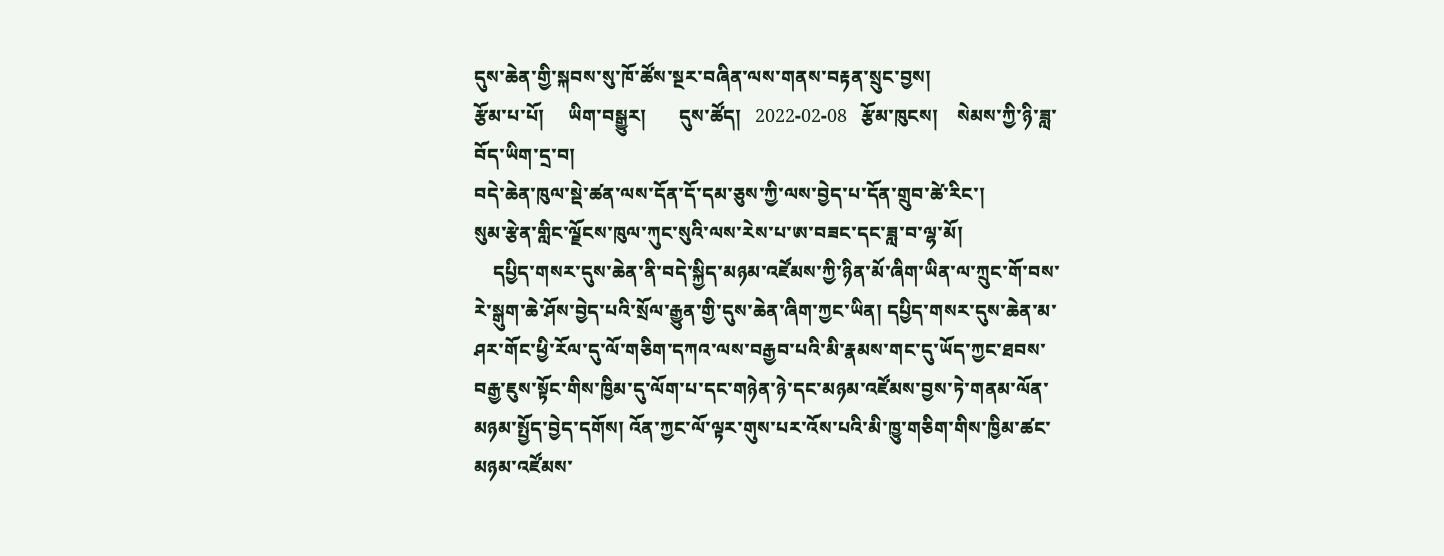དུས་ཆེན་གྱི་སྐབས་སུ་ཁོ་ཚོས་སྔར་བཞིན་ལས་གནས་བརྟན་སྲུང་བྱས།
རྩོམ་པ་པོ།     ཡིག་བསྒྱུར།       དུས་ཚོད།   2022-02-08   རྩོམ་ཁུངས།    སེམས་ཀྱི་ཉི་ཟླ་བོད་ཡིག་དྲ་བ།
བདེ་ཆེན་ཁུལ་སྡེ་ཚན་ལས་དོན་དོ་དམ་ཅུས་ཀྱི་ལས་བྱེད་པ་དོན་གྲུབ་ཚེ་རིང་།
སུམ་རྩེན་གླིང་ལྗོངས་ཁུལ་ཀུང་སུའི་ལས་རེས་པ་ཨ་བཟང་དང་ཟླ་བ་ལྷ་མོ།
    དཔྱིད་གསར་དུས་ཆེན་ནི་བདེ་སྐྱིད་མཉམ་འཛོམས་ཀྱི་ཉིན་མོ་ཞིག་ཡིན་ལ་ཀྲུང་གོ་བས་རེ་སྒུག་ཆེ་ཤོས་བྱེད་པའི་སྲོལ་རྒྱུན་གྱི་དུས་ཆེན་ཞིག་ཀྱང་ཡིན། དཔྱིད་གསར་དུས་ཆེན་མ་ཤར་གོང་ཕྱི་རོལ་དུ་ལོ་གཅིག་དཀའ་ལས་བརྒྱབ་པའི་མི་རྣམས་གང་དུ་ཡོད་ཀྱང་ཐབས་བརྒྱ་ཇུས་སྟོང་གིས་ཁྱིམ་དུ་ལོག་པ་དང་གཉེན་ཉེ་དང་མཉམ་འཛོམས་བྱས་ཏེ་གནམ་ལོན་མཉམ་སྤྱོད་བྱེད་དགོས། འོན་ཀྱང་ལོ་ལྟར་གུས་པར་འོས་པའི་མི་ཁྱུ་གཅིག་གིས་ཁྱིམ་ཚང་མཉམ་འཛོམས་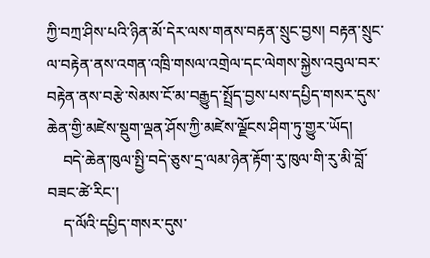ཀྱི་བཀྲ་ཤིས་པའི་ཉིན་མོ་དེར་ལས་གནས་བརྟན་སྲུང་བྱས། བརྟན་སྲུང་ལ་བརྟེན་ནས་འགན་འཁྲི་གསལ་འགྲེལ་དང་ལེགས་སྐྱེས་འབུལ་བར་བརྟེན་ནས་བརྩེ་སེམས་ངོ་མ་བརྒྱུད་སྤྲོད་བྱས་པས་དཔྱིད་གསར་དུས་ཆེན་གྱི་མཛེས་སྡུག་ལྡན་ཤོས་ཀྱི་མཛེས་ལྗོངས་ཤིག་ཏུ་གྱུར་ཡོད།
    བདེ་ཆེན་ཁུལ་སྤྱི་བདེ་ཅུས་དྲ་ལམ་ཉེན་རྟོག་རུ་ཁུལ་གི་རུ་མི་བློ་བཟང་ཚེ་རིང་།
    ད་ལོའི་དཔྱིད་གསར་དུས་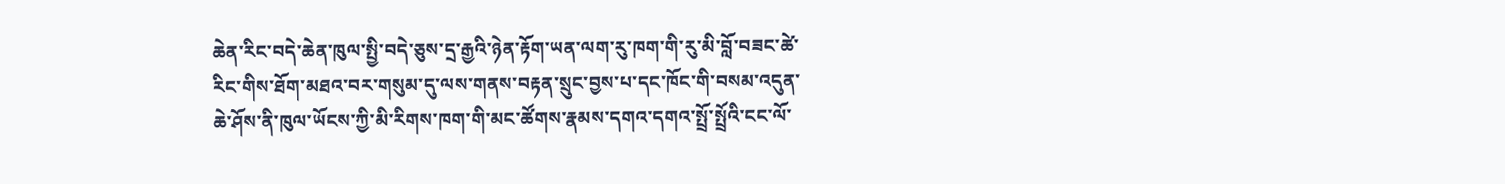ཆེན་རིང་བདེ་ཆེན་ཁུལ་སྤྱི་བདེ་ཅུས་དྲ་རྒྱའི་ཉེན་རྟོག་ཡན་ལག་རུ་ཁག་གི་རུ་མི་བློ་བཟང་ཚེ་རིང་གིས་ཐོག་མཐའ་བར་གསུམ་དུ་ལས་གནས་བརྟན་སྲུང་བྱས་པ་དང་ཁོང་གི་བསམ་འདུན་ཆེ་ཤོས་ནི་ཁུལ་ཡོངས་ཀྱི་མི་རིགས་ཁག་གི་མང་ཚོགས་རྣམས་དགའ་དགའ་སྤྲོ་སྤྲོའི་ངང་ལོ་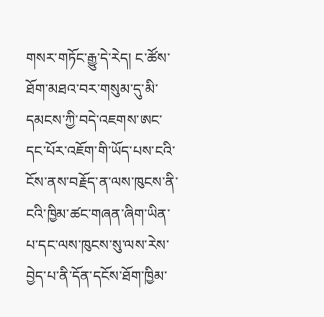གསར་གཏོང་རྒྱུ་དེ་རེད། ང་ཚོས་ཐོག་མཐའ་བར་གསུམ་དུ་མི་དམངས་ཀྱི་བདེ་འཇགས་ཨང་དང་པོར་འཇོག་གི་ཡོད་པས་ངའི་ངོས་ནས་བརྗོད་ན་ལས་ཁུངས་ནི་ངའི་ཁྱིམ་ཚང་གཞན་ཞིག་ཡིན་པ་དང་ལས་ཁུངས་སུ་ལས་རེས་བྱེད་པ་ནི་དོན་དངོས་ཐོག་ཁྱིམ་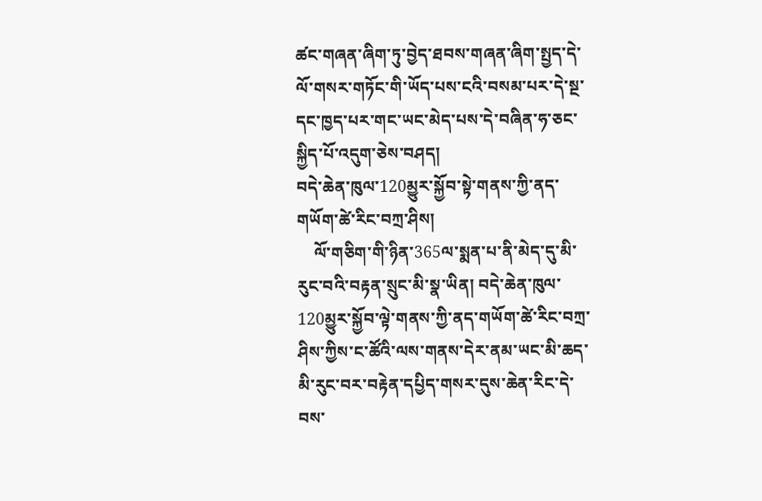ཚང་གཞན་ཞིག་ཏུ་བྱེད་ཐབས་གཞན་ཞིག་སྤྱད་དེ་ལོ་གསར་གཏོང་གི་ཡོད་པས་ངའི་བསམ་པར་དེ་སྔ་དང་ཁྱད་པར་གང་ཡང་མེད་པས་དེ་བཞིན་ཧ་ཅང་སྐྱིད་པོ་འདུག་ཅེས་བཤད།
བདེ་ཆེན་ཁུལ་120མྱུར་སྐྱོབ་སྟེ་གནས་ཀྱི་ནད་གཡོག་ཚེ་རིང་བཀྲ་ཤིས།
    ལོ་གཅིག་གི་ཉིན་365ལ་སྨན་པ་ནི་མེད་དུ་མི་རུང་བའི་བརྟན་སྲུང་མི་སྣ་ཡིན། བདེ་ཆེན་ཁུལ་120མྱུར་སྐྱོབ་ལྟེ་གནས་ཀྱི་ནད་གཡོག་ཚེ་རིང་བཀྲ་ཤིས་ཀྱིས་ང་ཚོའི་ལས་གནས་དེར་ནམ་ཡང་མི་ཆད་མི་རུང་བར་བརྟེན་དཔྱིད་གསར་དུས་ཆེན་རིང་དེ་བས་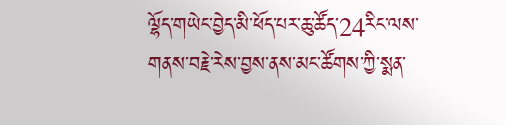ལྷོད་གཡེང་བྱེད་མི་ཕོད་པར་ཆུ་ཚོད་24རིང་ལས་གནས་བརྗེ་རེས་བྱས་ནས་མང་ཚོགས་ཀྱི་སྨན་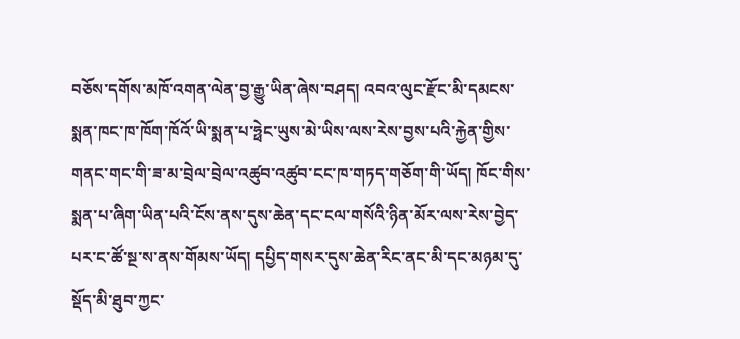བཅོས་དགོས་མཁོ་འགན་ལེན་བྱ་རྒྱུ་ཡིན་ཞེས་བཤད། འབའ་ལུང་རྫོང་མི་དམངས་སྨན་ཁང་ཁ་ཁོག་ཁོའོ་ཡི་སྨན་པ་ཧྥེང་ཡུས་མེ་ཡིས་ལས་རེས་བྱས་པའི་རྐྱེན་གྱིས་གནང་གང་གི་ཟ་མ་བྲེལ་བྲེལ་འཚུབ་འཚུབ་ངང་ཁ་གཏད་གཅོག་གི་ཡོད། ཁོང་གིས་སྨན་པ་ཞིག་ཡིན་པའི་ངོས་ནས་དུས་ཆེན་དང་ངལ་གསོའི་ཉིན་མོར་ལས་རེས་བྱེད་པར་ང་ཚོ་སྔ་ས་ནས་གོམས་ཡོད། དཔྱིད་གསར་དུས་ཆེན་རིང་ནང་མི་དང་མཉམ་དུ་སྡོད་མི་ཐུབ་ཀྱང་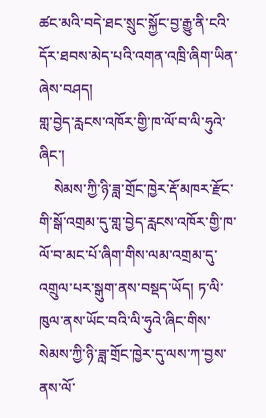ཚང་མའི་བདེ་ཐང་སྲུང་སྐྱོང་བྱ་རྒྱུ་ནི་ངའི་དོར་ཐབས་མེད་པའི་འགན་འཁྲི་ཞིག་ཡིན་ཞེས་བཤད།
གླ་བྱེད་རླངས་འཁོར་གྱི་ཁ་ལོ་བ་ལི་ཧུའེ་ཞིང་།
    སེམས་ཀྱི་ཉི་ཟླ་གྲོང་ཁྱེར་རྡོ་མཁར་རྫོང་གི་སྒོ་འགྲམ་དུ་གླ་བྱེད་རླངས་འཁོར་གྱི་ཁ་ལོ་བ་མང་པོ་ཞིག་གིས་ལམ་འགྲམ་དུ་འགྲུལ་པར་སྒུག་ནས་བསྡད་ཡོད། ཏ་ལི་ཁུལ་ནས་ཡོང་བའི་ལི་ཧུའེ་ཞིང་གིས་སེམས་ཀྱི་ཉི་ཟླ་གྲོང་ཁྱེར་དུ་ལས་ཀ་བྱས་ནས་ལོ་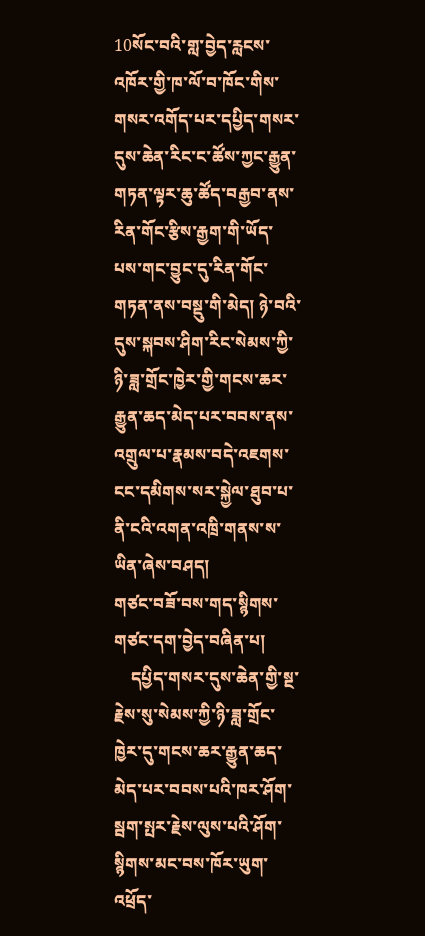10སོང་བའི་གླ་བྱེད་རླངས་འཁོར་གྱི་ཁ་ལོ་བ་ཁོང་གིས་གསར་འགོད་པར་དཔྱིད་གསར་དུས་ཆེན་རིང་ང་ཚོས་ཀྱང་རྒྱུན་གཏན་ལྟར་ཆུ་ཚོད་བརྒྱབ་ནས་རིན་གོང་རྩིས་རྒྱག་གི་ཡོད་པས་གང་བྱུང་དུ་རིན་གོང་གཏན་ནས་བསྡུ་གི་མེད། ཉེ་བའི་དུས་སྐབས་ཤིག་རིང་སེམས་ཀྱི་ཉི་ཟླ་གྲོང་ཁྱེར་གྱི་གངས་ཆར་རྒྱུན་ཆད་མེད་པར་བབས་ནས་འགྲུལ་པ་རྣམས་བདེ་འཇགས་ངང་དམིགས་སར་སྐྱེལ་ཐུབ་པ་ནི་ངའི་འགན་འཁྲི་གནས་ས་ཡིན་ཞེས་བཤད།
གཙང་བཟོ་བས་གད་སྙིགས་གཙང་དག་བྱེད་བཞིན་པ།
    དཔྱིད་གསར་དུས་ཆེན་གྱི་སྔ་རྗེས་སུ་སེམས་ཀྱི་ཉི་ཟླ་གྲོང་ཁྱེར་དུ་གངས་ཆར་རྒྱུན་ཆད་མེད་པར་བབས་པའི་ཁར་ཤོག་སྦག་སྤར་རྗེས་ལུས་པའི་ཤོག་སྙིགས་མང་བས་ཁོར་ཡུག་འཕྲོད་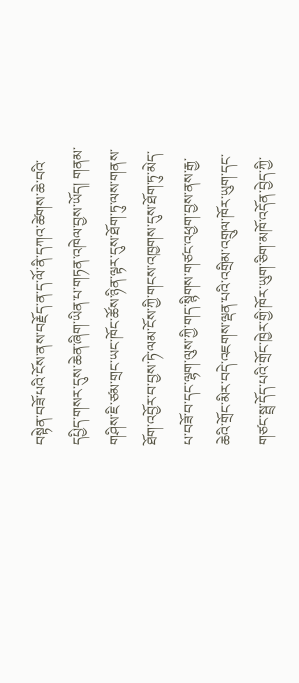བསྟེན་བཟོ་པའི་ངོས་ནས་བརྗོད་ན་ད་ལོ་ནི་དཀའ་ཚེགས་ཆེ་བའི་དཔྱིད་གསར་དུས་ཆེན་ཞིག་ཡིན་པ་གཏན་འཁེལ་བྱས་ཡོད། གནམ་གཤིས་ཇི་ཙམ་གྲང་ཡང་ཁོང་ཚོས་ཉིན་ལྟར་དུས་ཐོག་ཏུ་ལས་གནས་ཐོག་འབྱོར་བ་བྱས་ཏེ་ལམ་ངོས་ཀྱི་གངས་འཁྱགས་དུས་ཐོག་ཏུ་མེད་པ་བཟོ་བ་དང་ལྷག་ལུས་ཀྱི་གད་སྙིགས་གཙང་འཕྱག་བྱས་ནས་རྒྱ་ཆེའི་གྲོང་མིར་བདེ་འཇགས་ལྡན་པའི་འགྲིམ་འགྲུལ་ཁོར་ཡུག་དང་གཙང་སྦྲ་དོད་པའི་གྲོང་ཁྱེར་གྱི་ཁོར་ཡུག་ཅིག་མཁོ་འདོན་བྱེད་ཀྱི་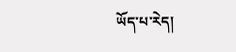ཡོད་པ་རེད།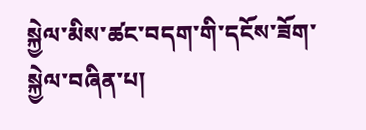སྐྱེལ་མིས་ཚང་བདག་གི་དངོས་ཟོག་སྐྱེལ་བཞིན་པ།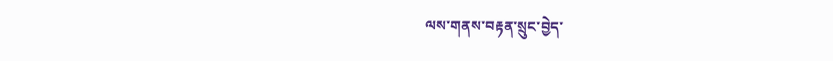ལས་གནས་བརྟན་སྲུང་བྱེད་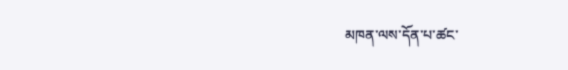མཁན་ལས་དོན་པ་ཚང་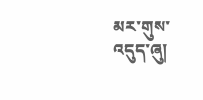མར་གུས་འདུད་ཞུ།